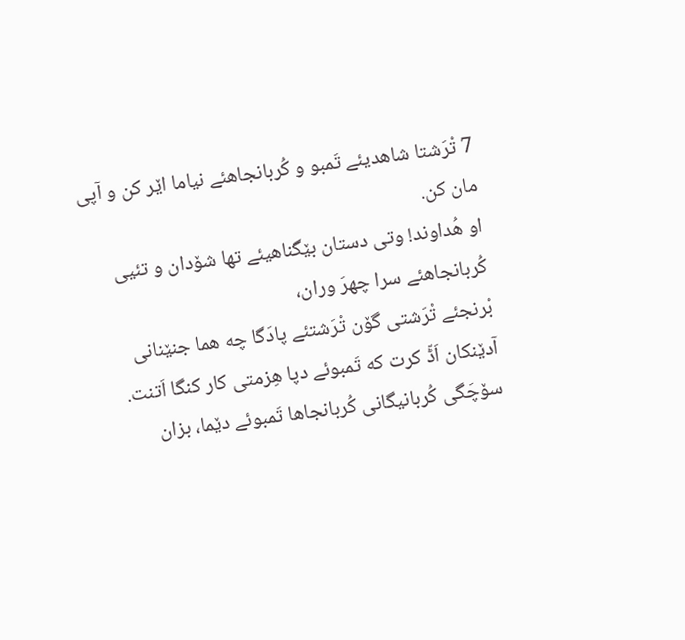7 تْرَشتا شاهدیئے تَمبو و کُربانجاهئے نیاما اێر کن و آپی مان کن.
او هُداوند! وتی دستان بێگناهیئے تها شۆدان و تئیی کُربانجاهئے سرا چهرَ وران،
بْرنجئے تْرَشتی گۆن تْرَشتئے پادَگا چه هما جنێنانی آدێنکان اَڈّ کرت که تَمبوئے دپا هِزمتی کار کنگا اَتنت.
سۆچَگی کُربانیگانی کُربانجاها تَمبوئے دێما، بزان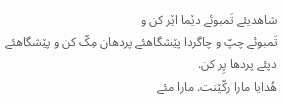شاهدیئے تَمبوئے دێما اێر کن و
تَمبوئے چپّ و چاگردا پێشگاهئے پردهان مِکّ کن و پێشگاهئے دپئے پردها پِر کن.
هُدایا مارا رکّێنت. مارا مئے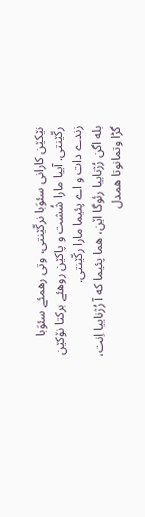نێکێن کارانی سئوَبا نرکّێنتی، وتی رهمئے سئوَبا رکّێنتی. آییا مارا شُشت و پاکێن روهئے برکتا نۆکێن زندے دات و اے پئیما مارا رکّێنتی.
بله اگن رُژناییا رئوگا اێن، هما پئیما که آ رُژناییا اِنت، گڑا وتمانوتا همدل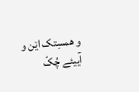و همسِتک اێن و آییئے چُکّ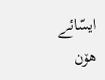ایسّائے هۆن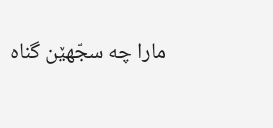مارا چه سجّهێن گناه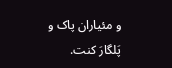و مئیاران پاک و پَلگارَ کنت.